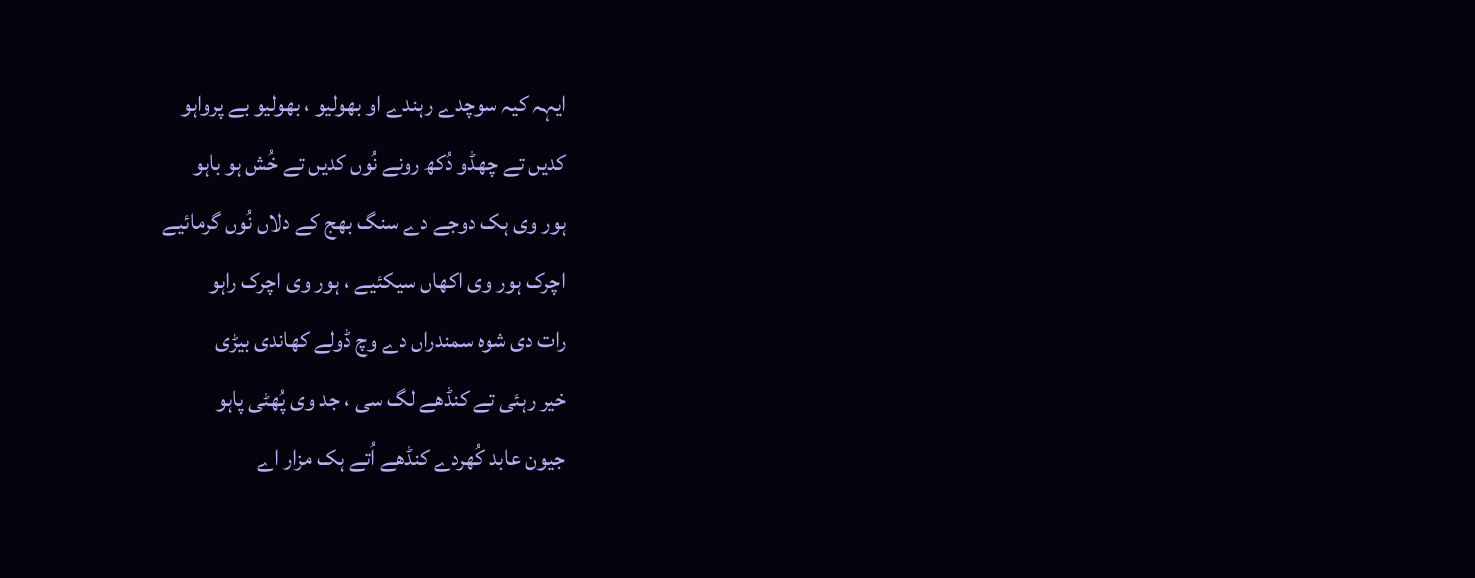ایہہ کیہ سوچدے رہندے او بھولیو ، بھولیو بے پرواہو
کدیں تے چھڈو دُکھ رونے نُوں کدیں تے خُش ہو باہو
ہور وی ہک دوجے دے سنگ بھج کے دلاں نُوں گرمائیے
اچرک ہور وی اکھاں سیکئیے ، ہور وی اچرک راہو
رات دی شوہ سمندراں دے وچ ڈولے کھاندی بیڑی
خیر رہئی تے کنڈھے لگ سی ، جد وی پُھٹی پاہو
جیون عابد کُھردے کنڈھے اُتے ہک مزار اے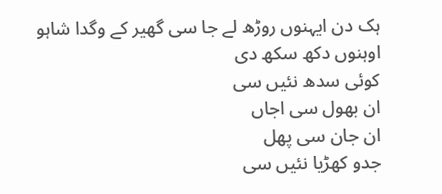ہک دن ایہنوں روڑھ لے جا سی گھیر کے وگدا شاہو
اوہنوں دکھ سکھ دی
کوئی سدھ نئیں سی
ان بھول سی اجاں
ان جان سی پھل
جدو کھڑیا نئیں سی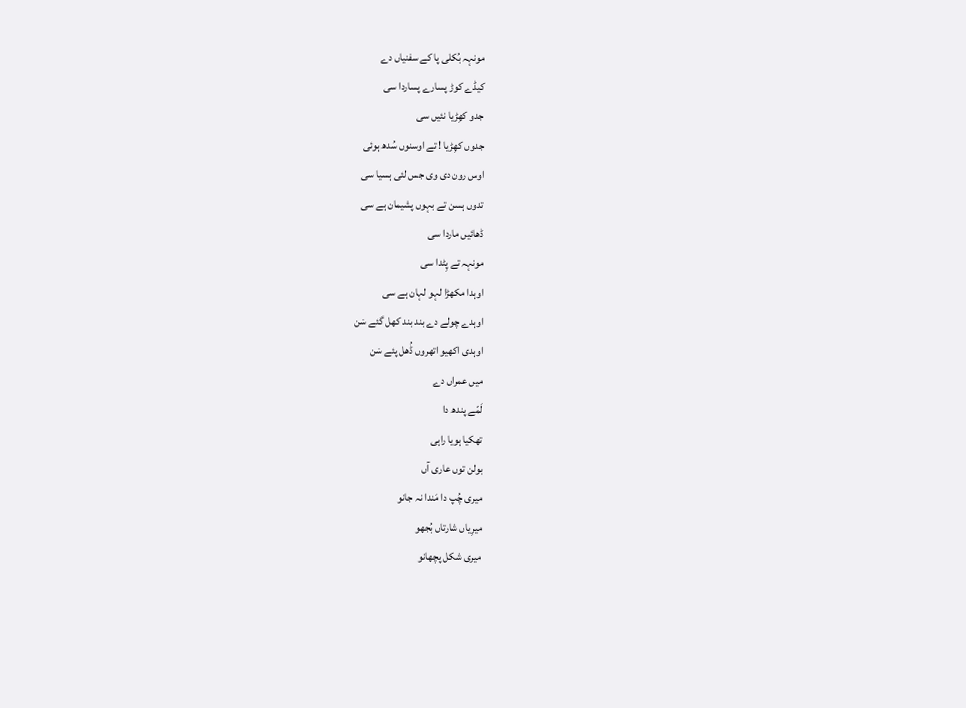مونہہ بُکلی پا کے سفنیاں دے
کیڈے کوڑ پسارے پساردا سی
جدو کھِڑیا نئیں سی
جدوں کھِڑیا ! تے اوسنوں سُدھ ہوئی
اوس رون دی وی جس لئی ہسیا سی
تدوں ہسن تے بہوں پشیمان ہے سی
ڈھائیں ماردا سی
مونہہ تے پِٹدا سی
اوہدا مکھڑا لہو لہان ہے سی
اوہدے چولے دے بند بند کھل گئے سٙن
اوہدی اکھیو اتھروں ڈُھل پئے سٙن
میں عمراں دے
لَمّے پندھ دا
تھکیا ہویا راہی
بولن توں عاری آں
میری چُپ دا مَندا نہ جانو
میرِیاں شارتاں بُجھو
میری شکل پچھانو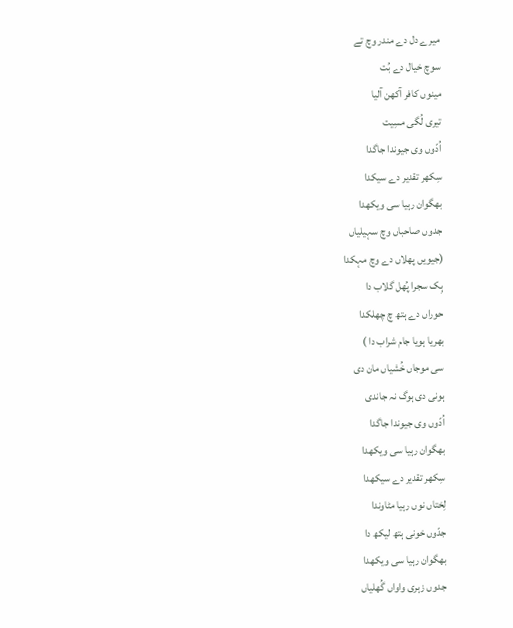میرے دل دے مندر وچ تے
سوچ خیال دے بُت
مینوں کافر آکھن آلیا
تیری لُگی مسِیت
اُدّوں وی جیوندا جاگدا
سِکھر تقدیر دے سیکدا
بھگوان رہیا سی ویکھدا
جدوں صاحباں وچ سہیلیاں
(جیویں پھلاں دے وچ مہکدا
ہِک سجرا پُھل گلاب دا
حوراں دے ہتھ چ چھلکدا
بھریا ہویا جام شراب دا )
سی موجاں خُشیاں مان دی
ہونی دی ہوگ نہ جاندی
اُدّوں وی جیوندا جاگدا
بھگوان رہیا سی ویکھدا
سِکھر تقدیر دے سیکھدا
لِختاں نوں رہیا مٹاوندا
جدّوں خونی ہتھ لیکھ دا
بھگوان رہیا سی ویکھدا
جدوں زہری واواں گُھلیاں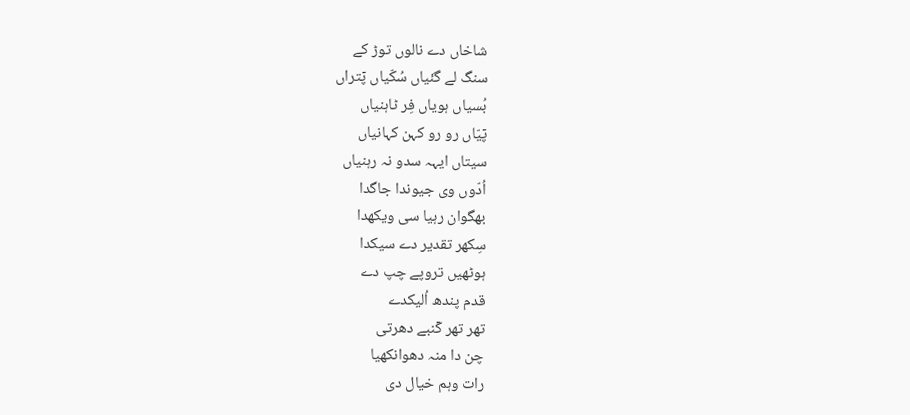شاخاں دے نالوں توڑ کے
سنگ لے گئیاں سُکّیاں پٙتراں
بُسیاں ہویاں فِر ٹاہنیاں
پٙیّاں رو رو کہن کہانیاں
سیتاں ایہہ سدو نہ رہنیاں
اُدّوں وی جیوندا جاگدا
بھگوان رہیا سی ویکھدا
سِکھر تقدیر دے سیکدا
ہوٹھیں تروپے چپ دے
قدم پندھ اُلیکدے
تھر تھر کٙنبے دھرتی
چن دا منہ دھوانکھیا
رات وہم خیال دی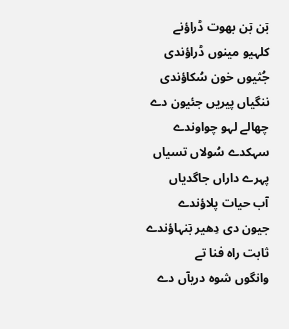بٙن بٙن بھوت ڈراؤنے
کلہیو مینوں ڈراؤندی
جُثیوں خون سُکاؤندی
ننگیاں پیریں جئیون دے
چھالے لہو چواوندے
سہکدے سُولاں تسیاں
پہرے داراں جاگدیاں
آب حیات پلاؤندے
جیون دی دِھیر بٙنہاؤندے
ثابت راہ فنا تے
وانگوں شوہ دریآں دے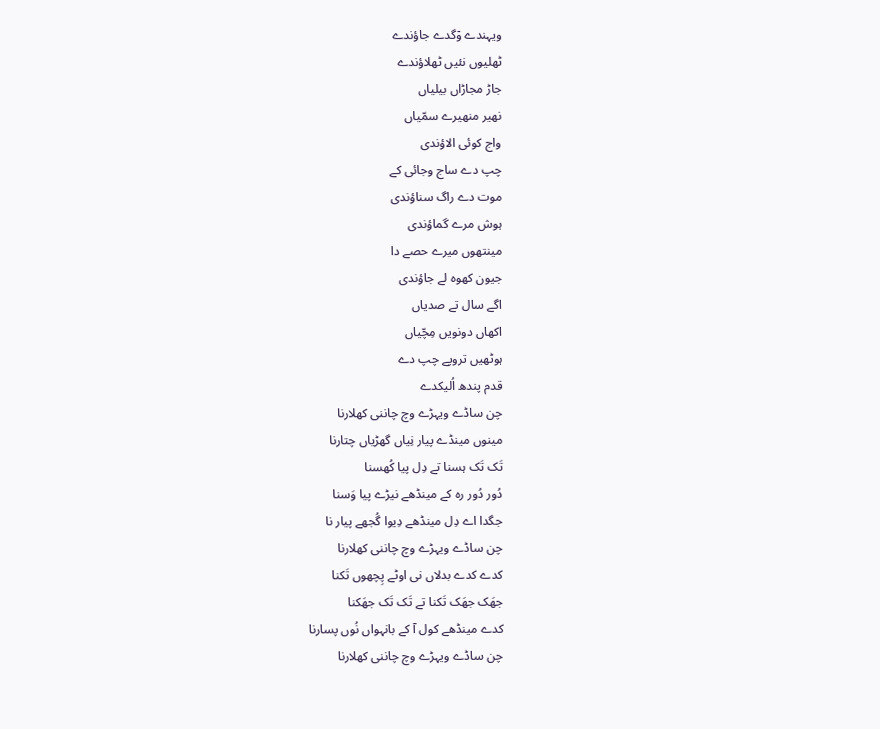ویہندے وٙگدے جاؤندے
ٹھلیوں نئیں ٹھلاؤندے
جاڑ مجاڑاں بیلیاں
نھیر منھیرے سمّیاں
واج کوئی الاؤندی
چپ دے ساج وجائی کے
موت دے راگ سناؤندی
ہوش مرے گماؤندی
مینتھوں میرے حصے دا
جیون کھوہ لے جاؤندی
اگے سال تے صدیاں
اکھاں دونویں مِچّیاں
ہوٹھیں تروپے چپ دے
قدم پندھ اُلیکدے
چن ساڈے ویہڑے وچ چاننی کھلارنا
مینوں مینڈے پیار نِیاں گھڑیاں چتارنا
تَک تَک ہسنا تے دِل پیا کُھسنا
دُور دُور رہ کے مینڈھے نیڑے پیا وَسنا
جگدا اے دِل مینڈھے دِیوا گُجھے پیار نا
چن ساڈے ویہڑے وچ چاننی کھلارنا
کدے کدے بدلاں نی اوٹے پِچھوں تَکنا
جھَک جھَک تَکنا تے تَک تَک جھَکنا
کدے مینڈھے کول آ کے بانہواں نُوں پسارنا
چن ساڈے ویہڑے وچ چاننی کھلارنا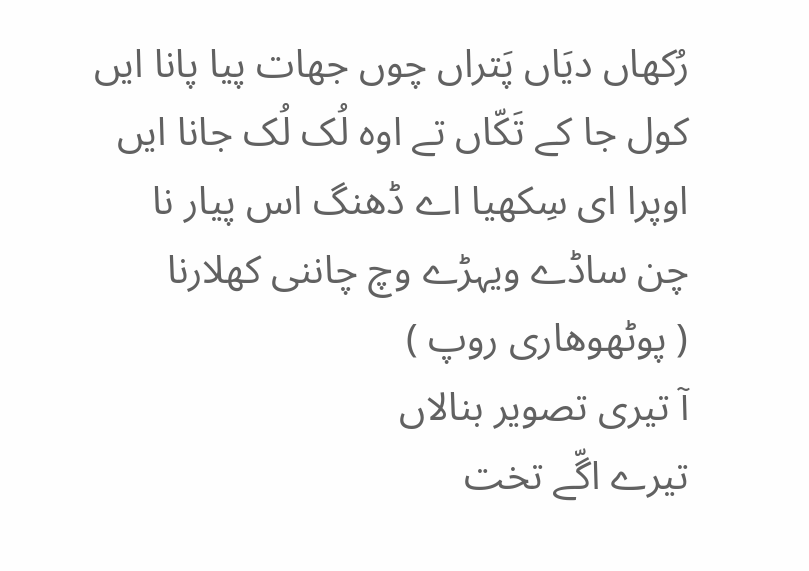رُکھاں دیَاں پَتراں چوں جھات پیا پانا ایں
کول جا کے تَکّاں تے اوہ لُک لُک جانا ایں
اوپرا ای سِکھیا اے ڈھنگ اس پیار نا
چن ساڈے ویہڑے وچ چاننی کھلارنا
( پوٹھوھاری روپ )
آ تیری تصویر بنالاں
تیرے اگّے تخت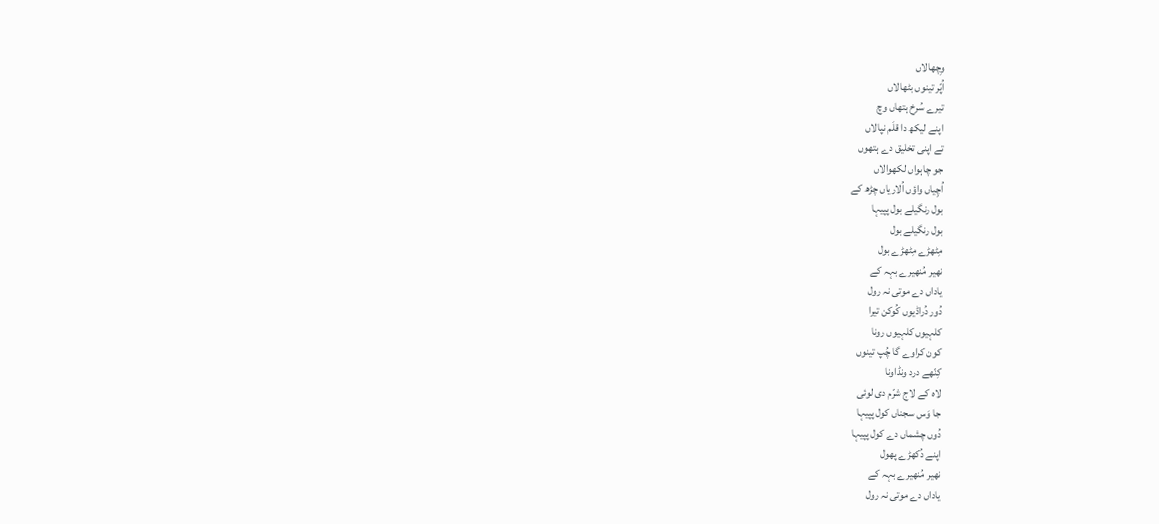وِچھالاں
اُپّر تینوں بٹھالاں
تیرے سُرخ ہتھاں وچ
اپنے لیکھ دا قلَم نپالاں
تے اپنی تخلیق دے ہتھوں
جو چاہواں لکھوالاں
اُچِیاں واؤں اُلاریاں چڑھ کے
بول رنگیلے بول پپیہا
بول رنگیلے بول
مِٹھڑے مِٹھڑے بول
نھیر مُنھیرے بہہ کے
یاداں دے موتی نہ رول
دُور دُراڈیوں کُوکن تیرا
کلہیوں کلہیوں رونا
کون کراوے گا چُپ تینوں
کِنّھے درد ونڈاونا
لاہ کے لاج شرّم دی لوئی
جا وَس سجناں کول پپیہا
دُوں چشماں دے کول پپیہا
اپنے دُکھڑے پھول
نھیر مُنھیرے بہہ کے
یاداں دے موتی نہ رول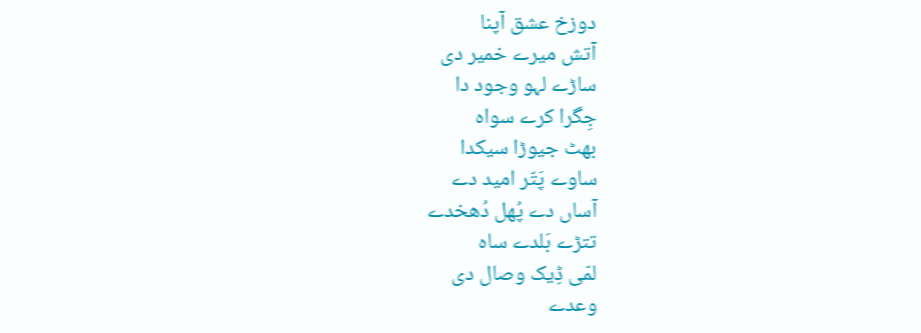دوزخ عشق آپنا
آتش میرے خمیر دی
ساڑے لہو وجود دا
جِگرا کرے سواہ
بھٹ جیوڑا سیکدا
ساوے پَتّر امید دے
آساں دے پُھل دُھخدے
تتڑے بَلدے ساہ
لمّی ڈِیک وصال دی
وعدے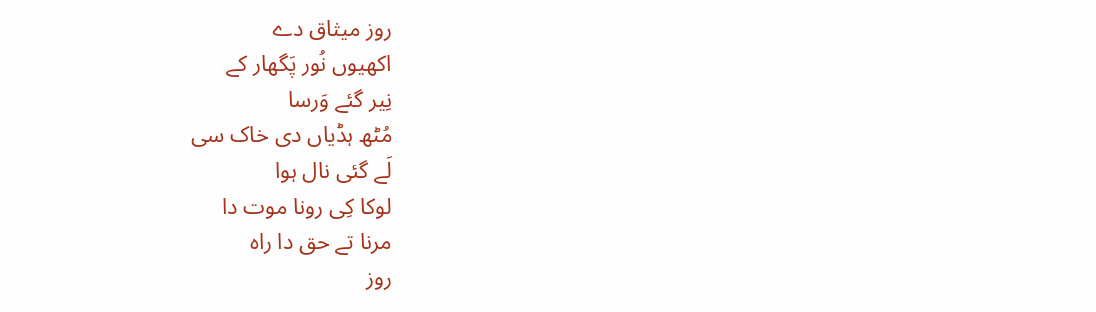روز میثاق دے
اکھیوں نُور پَگھار کے
نِیر گئے وَرسا
مُٹھ ہڈیاں دی خاک سی
لَے گئی نال ہوا
لوکا کِی رونا موت دا
مرنا تے حق دا راہ
روز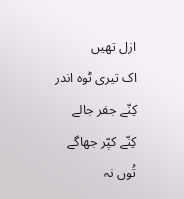ازل تھیں
اک تیری ٹوہ اندر
کِنّے جفر جالے
کِنّے کپّر جھاگے
تُوں نہ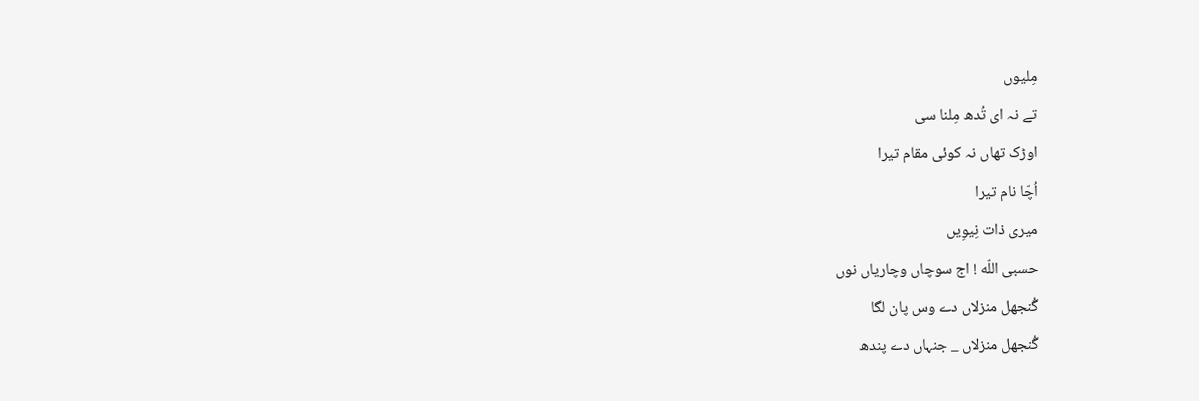مِلیوں
تے نہ ای تُدھ مِلنا سی
اوڑک تھاں نہ کوئی مقام تیرا
اُچّا نام تیرا
میری ذات نِیوِیں
حسبی اللّه ! اج سوچاں وچاریاں نوں
گُنجھل منزلاں دے وس پان لگا
گُنجھل منزلاں _ جنہاں دے پندھ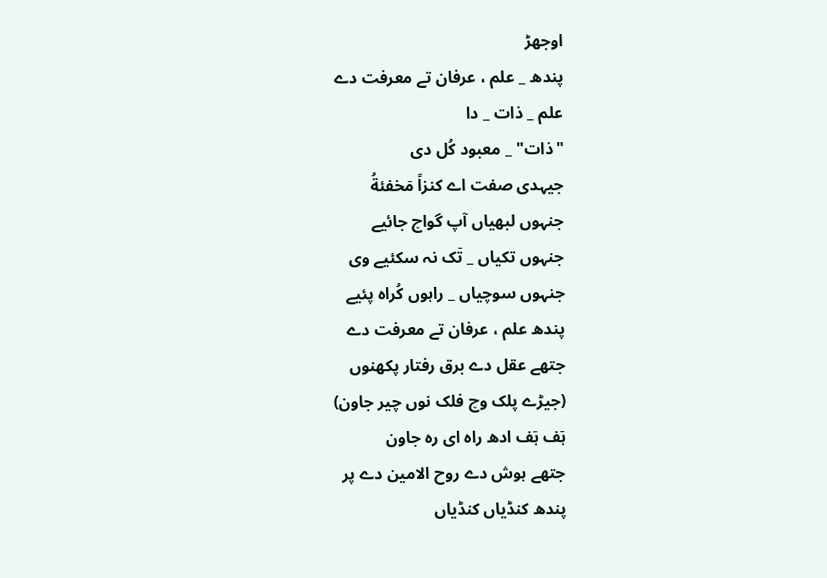اوجھڑ
پندھ _ علم ، عرفان تے معرفت دے
علم _ ذات _ دا
"ذات" _ معبود کُل دی
جیہدی صفت اے کنزاً مٙخفئةُ
جنہوں لبھیاں آپ گواچ جائیے
جنہوں تکیاں _ تٙک نہ سکئیے وی
جنہوں سوچیاں _ راہوں کُراہ پئیے
پندھ علم ، عرفان تے معرفت دے
جتھے عقل دے برق رفتار پکھنوں
(جیڑے پلک وچ فلک نوں چیر جاون)
ہٙف ہٙف ادھ راہ ای رہ جاون
جتھے ہوش دے روح الامین دے پر
پندھ کنڈیاں کنڈیاں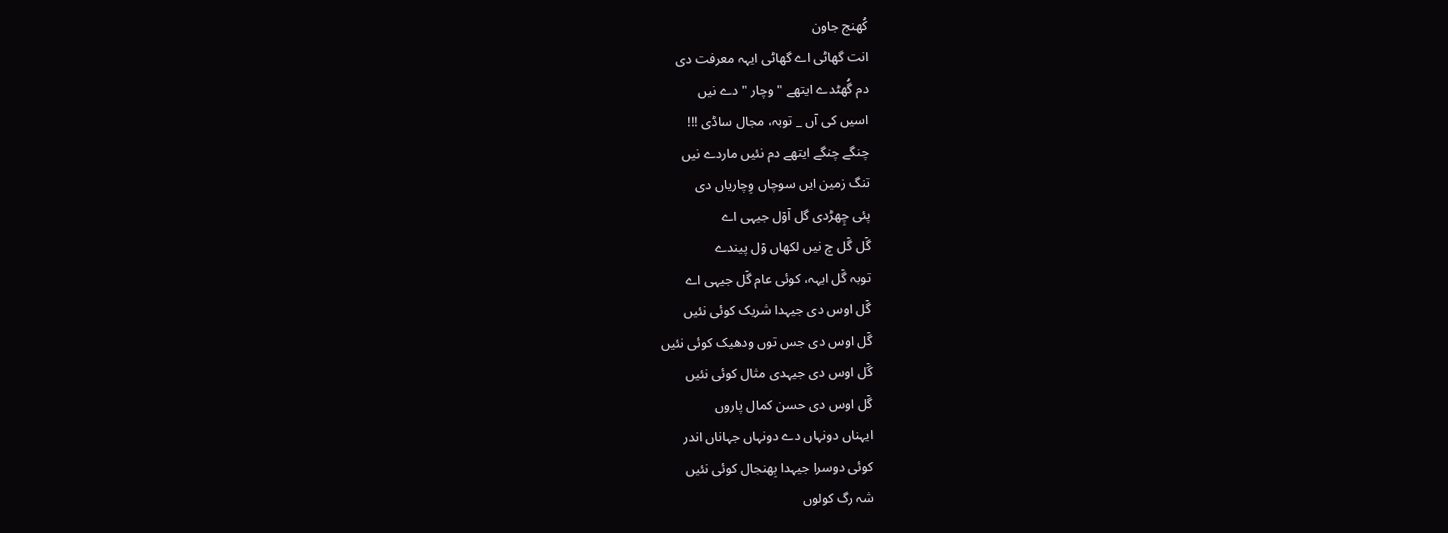کُھنج جاون
انت گھاٹی اے گھاٹی ایہہ معرفت دی
دم گُھٹدے ایتھے " وچار " دے نیں
اسیں کی آں _ توبہ، مجال ساڈی !!!
چنگے چنگے ایتھے دم نئیں ماردے نیں
تنگ زمین ایں سوچاں وِچاریاں دی
پئی چِھڑدی گل اٙوٙل جیہی اے
گٙل گٙل چ نیں لکھاں وٙل پیندے
توبہ گٙل ایہہ، کوئی عام گٙل جیہی اے
گٙل اوس دی جیہدا شریک کوئی نئیں
گٙل اوس دی جس توں ودھیک کوئی نئیں
گٙل اوس دی جیہدی مثال کوئی نئیں
گٙل اوس دی حسن کمال پاروں
ایہناں دونہاں دے دونہاں جہاناں اندر
کوئی دوسرا جیہدا بِھنجال کوئی نئیں
شہ رگ کولوں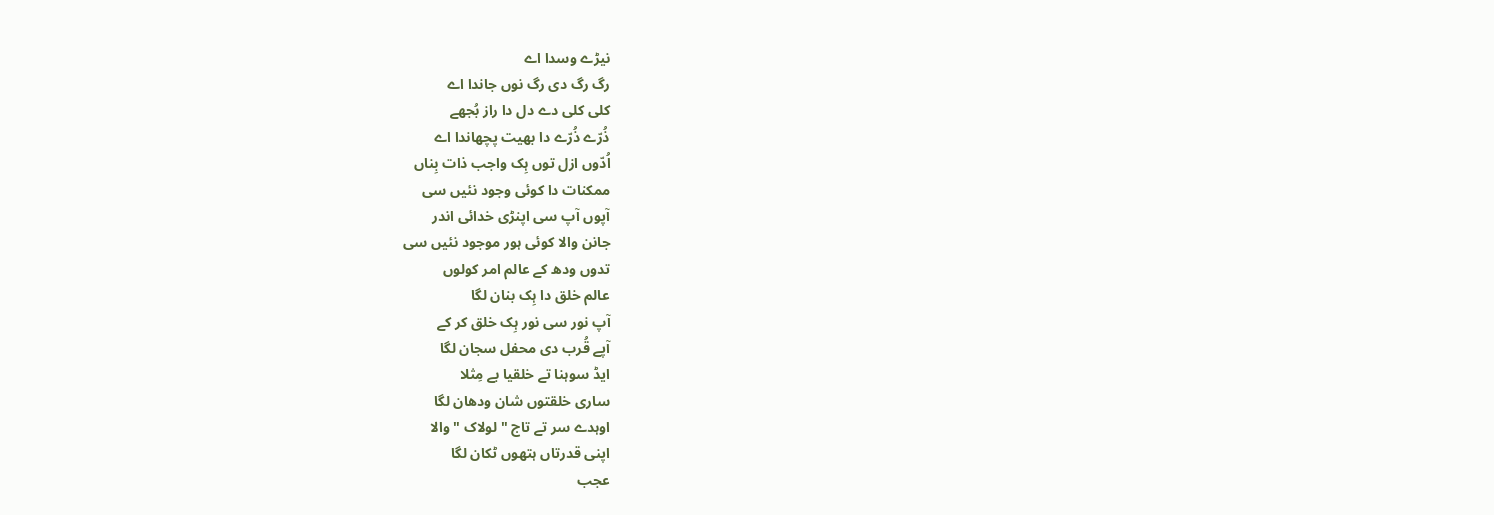نیڑے وسدا اے
رگ رگ دی رگ نوں جاندا اے
کلی کلی دے دل دا راز بُجھے
ذُرّے ذُرّے دا بھیت پچھاندا اے
اُدّوں ازل توں ہِک واجب ذات بِناں
ممکنات دا کوئی وجود نئیں سی
آپوں آپ سی اپنڑی خدائی اندر
جانن والا کوئی ہور موجود نئیں سی
تدوں ودھ کے عالم امر کولوں
عالم خلق دا ہِک بنان لگا
آپ نور سی نور ہِک خلق کر کے
آپے قُرب دی محفل سجان لگا
ایڈ سوہنا تے خلقیا بے مِثلا
ساری خلقتوں شان ودھان لگا
اوہدے سر تے تاج " لولاک " والا
اپنی قدرتاں ہتھوں ٹکان لگا
عجب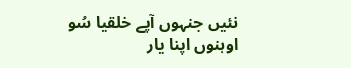نئیں جنہوں آپے خلقیا سُو
اوہنوں اپنا یار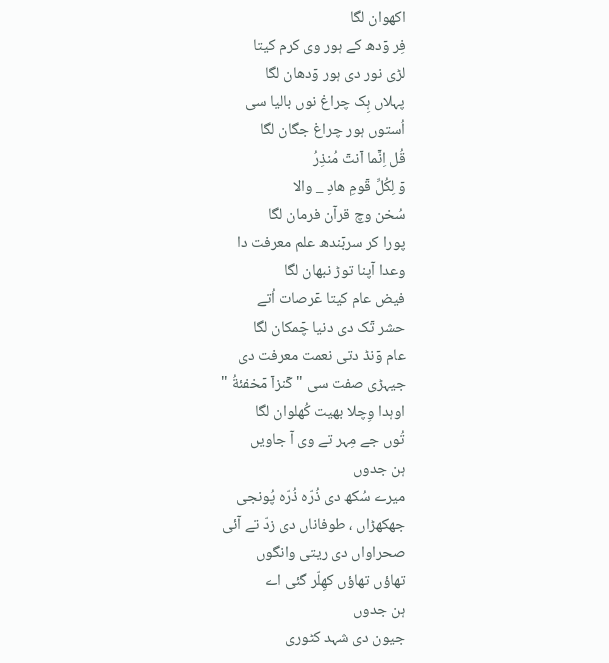اکھوان لگا
فِر وٙدھ کے ہور وی کرم کیتا
لڑی نور دی ہور وٙدھان لگا
پہلاں ہِک چراغ نوں بالیا سی
اُستوں ہور چراغ جگان لگا
قُل اِنّٙما اٙنتٙ مُنذِرُ
وٙ لِکُلِّ قٙومِ ھادِ _ والا
سُخن وچ قرآن فرمان لگا
پورا کر سربٙندھ علم معرفت دا
وعدا آپنا توڑ نبھان لگا
فیض عام کیتا عٙرصات اُتے
حشر تٙک دی دنیا چٙمکان لگا
عام وٙنڈ دتی نعمت معرفت دی
جیہڑی صفت سی " کٙنزاٙ مٙخفئةُ "
اوہدا وِچلا بھیت کُھلوان لگا
تُوں جے مِہر تے وی آ جاویں
ہن جدوں
میرے سُکھ دی ذُرّہ ذُرّہ پُونجی
جھکھڑاں ، طوفاناں دی زدّ تے آئی
صحراواں دی ریتی وانگوں
تھاؤں تھاؤں کھِلّر گئی اے
ہن جدوں
جیون دی شہد کٹوری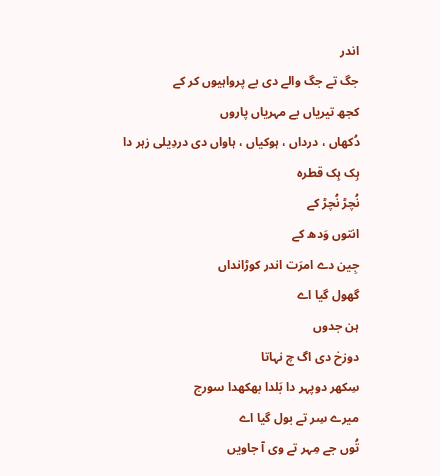اندر
جگ تے جگ والے دی بے پرواہیوں کر کے
کجھ تیریاں بے مہریاں پاروں
دُکھاں ، درداں ، ہوکیاں ، ہاواں دی دردِیلی زہر دا
ہِک ہِک قطرہ
نُچڑ نُچڑ کے
انتوں وَدھ کے
جِین دے امرَت اندر کوڑانداں
گھول گیا اے
ہن جدوں
دوزخ دی اگ چ نہاتا
سِکھر دوپہر دا بَلدا بھکھدا سورج
میرے سِر تے بول گیا اے
تُوں جے مِہر تے وی آ جاویں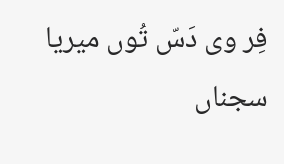فِر وی دَسّ تُوں میریا سجناں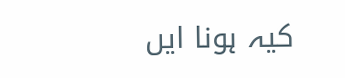کیہ ہونا ایں